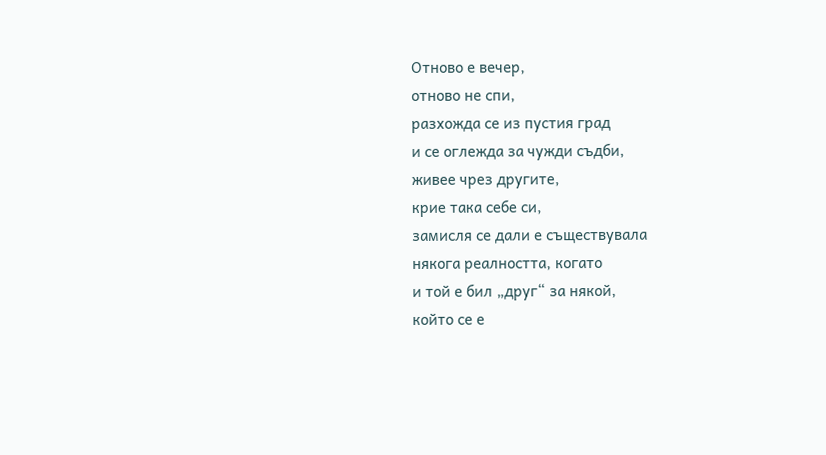Отново е вечер,
отново не спи,
разхожда се из пустия град
и се оглежда за чужди съдби,
живее чрез другите,
крие така себе си,
замисля се дали е съществувала
някога реалността, когато
и той е бил „друг“ за някой,
който се е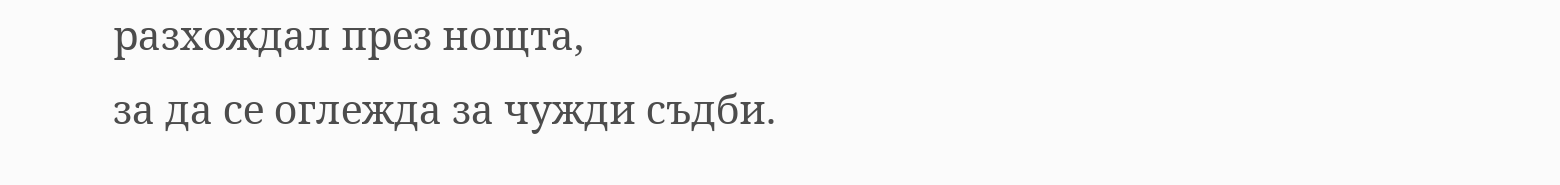разхождал през нощта,
за да се оглежда за чужди съдби.